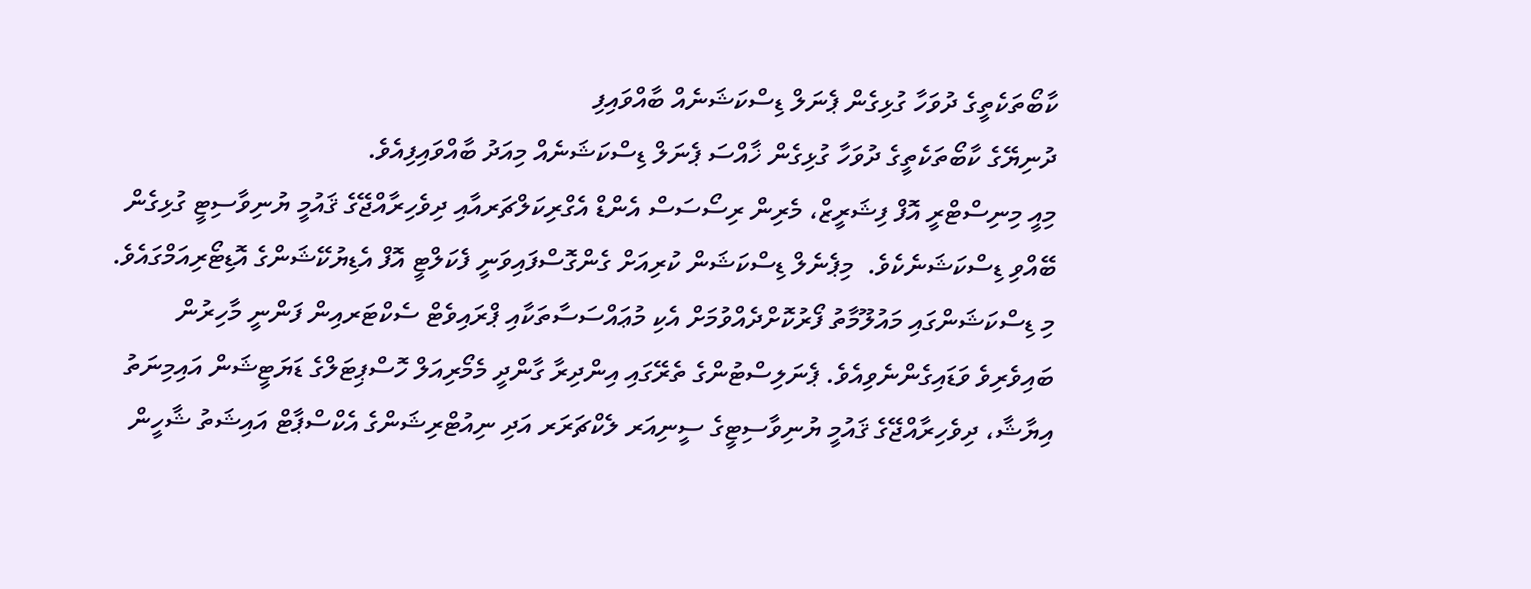ކާބޯތަކެތީގެ ދުވަހާ ގުޅިގެން ޕެނަލް ޑިސްކަޝަނެއް ބާއްވައިފި
ދުނިޔޭގެ ކާބޯތަކެތީގެ ދުވަހާ ގުޅިގެން ޚާއްސަ ޕެނަލް ޑިސްކަޝަނެއް މިއަދު ބާއްވައިފިއެވެ.
މިއީ މިނިސްޓްރީ އޮފް ފިޝަރީޒް، މެރިން ރިސޯސަސް އެންޑް އެގްރިކަލްޗަރއާއި ދިވެހިރާއްޖޭގެ ޤައުމީ ޔުނިވާސިޓީ ގުޅިގެން ބޭއްވި ޑިސްކަޝަނެކެވެ.  މިޕެނެލް ޑިސްކަޝަން ކުރިއަށް ގެންގޮސްފައިވަނީ ފެކަލްޓީ އޮފް އެޑިޔުކޭޝަންގެ އޮޑިޓޯރިއަމްގައެވެ.
މި ޑިސްކަޝަންގައި މައުލޫމާތު ފޯރުކޮށްދެއްވުމަށް އެކި މުޢައްސަސާތަކާއި ޕްރައިވެޓް ސެކްޓަރއިން ފަންނީ މާހިރުން ބައިވެރިވެ ވަޑައިގެންނެވިއެވެ. ޕެނަލިސްޓުންގެ ތެރޭގައި އިންދިރާ ގާންދީ މެމޯރިއަލް ހޮސްޕިޓަލްގެ ޑަޔަޓީޝަން އައިމިނަތު އިޔާޝާ، ދިވެހިރާއްޖޭގެ ޤައުމީ ޔުނިވާސިޓީގެ ސީނިއަރ ލެކްޗަރަރ އަދި ނިއުޓްރިޝަންގެ އެކްސްޕާޓް އައިޝަތު ޝާހީން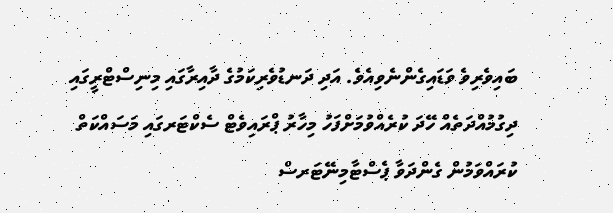ބައިވެރިވެ ވަޑައިގެންނެވިއެވެ. އަދި ދަނޑުވެރިކަމުގެ ދާއިރާގައި މިނިސްޓްރީގައި ދިގުމުއްދަތެއް ހޭދަ ކުރެއްވުމަށްފަހު މިހާރު ޕްރައިވެޓް ސެކްޓަރގައި މަސައްކަތް ކުރައްވަމުން ގެންދަވާ ޕެސްޓާމިނޭޓަރސް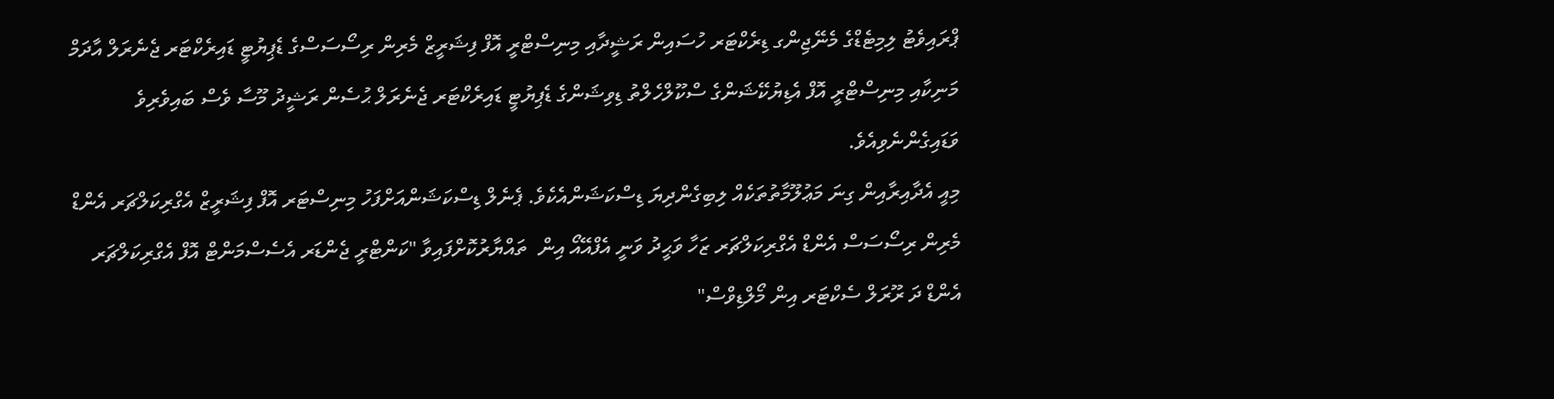ޕްރައިވެޓު ލިމިޓެޑްގެ މެނޭޖިންގ ޑިރެކްޓަރ ހުސައިން ރަޝީދާއި މިނިސްޓްރީ އޮފް ފިޝަރީޒް މެރިން ރިސޯސަސްގެ ޑެޕިޔުޓީ ޑައިރެކްޓަރ ޖެނެރަލް އާދަމް މަނިކާއި މިނިސްޓްރީ އޮފް އެޑިޔުކޭޝަންގެ ސްކޫލްހެލްތު ޑިވިޝަންގެ ޑެޕިޔުޓީ ޑައިރެކްޓަރ ޖެނެރަލް ޙުސެން ރަޝީދު މޫސާ ވެސް ބައިވެރިވެ ވަޑައިގެންނެވިއެވެ.
މިއީ އެދާއިރާއިން ގިނަ މަޢުލޫމާތުތަކެއް ލިބިގެންދިޔަ ޑިސްކަޝަންއެކެވެ. ޕެނެލް ޑިސްކަޝަންއަށްފަހު މިނިސްޓަރ އޮފް ފިޝަރީޒް އެގްރިކަލްޗަރ އެންޑް މެރިން ރިސޯސަސް އެންޑް އެގްރިކަލްޗަރ ޒަހާ ވަޙީދު ވަނީ އެފްއޭއޯ އިން  ތައްޔާރުކޮށްފައިވާ "ކަންޓްރީ ޖެންޑަރ އެސެސްމަންޓް އޮފް އެގްރިކަލްޗަރ އެންޑް ދަ ރޫރަލް ސެކްޓަރ އިން މޯލްޑިވްސް"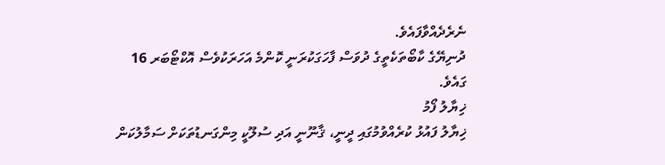ނެރެދެއްވާފައެވެ.
ދުނިޔޭގެ ކާބޯތަކެތީގެ ދުވަސް ފާހަގަކުރަނީ ކޮންމެ އަހަރަކުވެސް އޮކްޓޯބަރ 16 ގައެވެ.
ޚިޔާލު ފޯމު
ޚިޔާލު ފައުޅު ކުރެއްވުމުގައި ދީނީ، ޤާނޫނީ އަދި ސުލޫކީ މިންގަނޑުތަކަށް ސަމާލުކަން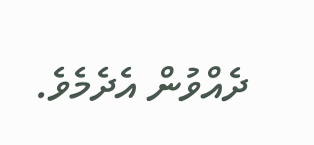ދެއްވުން އެދެމެވެ.